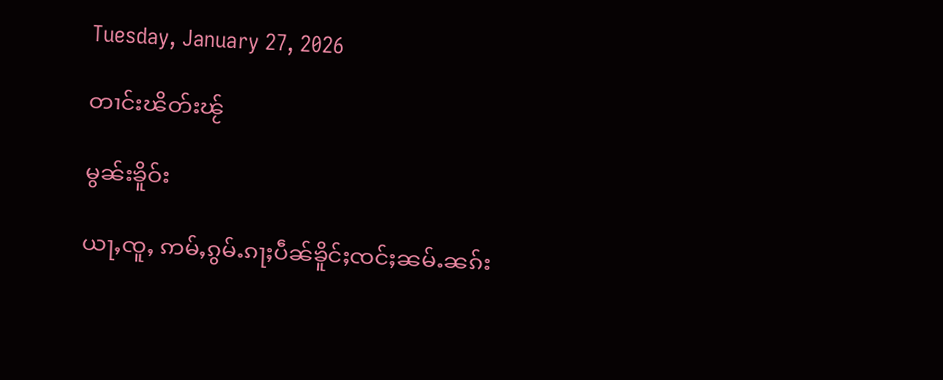Tuesday, January 27, 2026

တၢင်းၽိတ်းၽႂ်

မွၼ်းၶိူဝ်း

ယႃႇၸူႇ ဢမ်ႇၵွမ်ႉၵႃႈပဵၼ်ၶိူင်ႈၸင်ႈၼမ်ႉၼၵ်း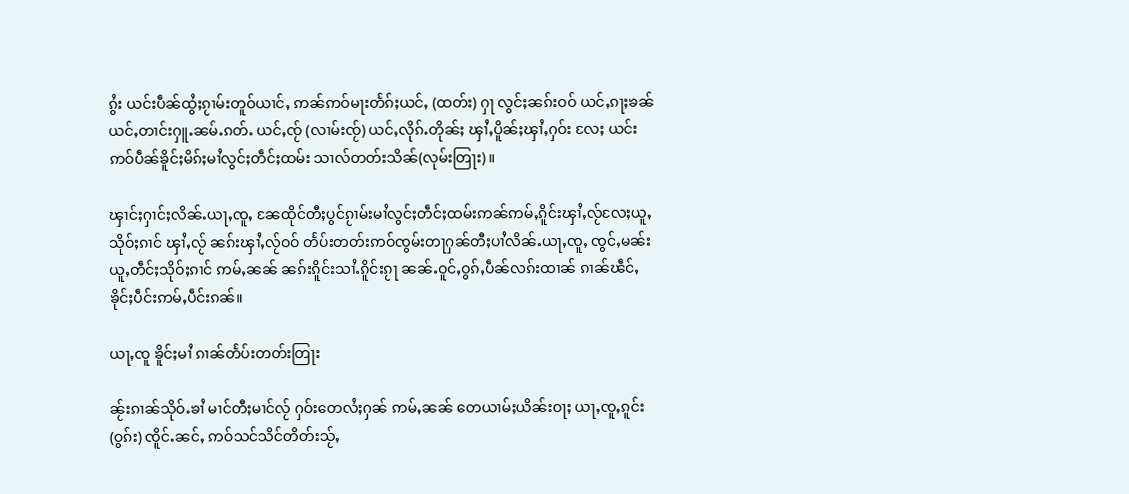ၵွႆး ယင်းပဵၼ်ထွႆႈၵႂၢမ်းတူဝ်ယၢင်ႇ ဢၼ်ဢဝ်မႃးတႅၵ်ႈယင်ႇ (ထတ်း) ႁႃ လွင်ႈၼၵ်းဝဝ် ယင်ႇၵႃႈၶၼ် ယင်ႇတၢင်းႁူႉၼမ်ႉၵတ်ႉ ယင်ႇၸႂ် (လၢမ်းၸႂ်) ယင်ႇလိုၵ်ႉတိုၼ်ႈ ၾၢႆႇပိူၼ်ႈၾၢႆႇႁဝ်း လႄႈ ယင်းဢဝ်ပဵၼ်ၶိူင်ႈမိၵ်ႈမၢႆလွင်ႈတဵင်ႈထမ်း သၢလ်တတ်းသိၼ်(လုမ်းတြႃး)။

ၾၢင်ႈႁၢင်ႈလိၼ်ႉယႃႇၸူႇ ၼႄထိုင်တီႈပွင်ၵႂၢမ်းမၢႆလွင်ႈတဵင်ႈထမ်းဢၼ်ဢမ်ႇၵိူင်းၾၢႆႇလႂ်လႄႈယူႇသိုဝ်ႈၵၢင် ၾၢႆႇလႂ် ၼၵ်းၾၢႆႇလႂ်ဝဝ် တႅပ်းတတ်းဢဝ်ၸွမ်းတႃႁၼ်တီႈပၢႆလိၼ်ႉယႃႇၸူႇ ၸွင်ႇမၼ်းယူႇတဵင်ႈသိုဝ်ႈၵၢင် ဢမ်ႇၼၼ် ၼၵ်းၵိူင်းသၢႆႉၵိူင်းၵႂႃ ၼၼ်ႉဝူင်ႇဝွၵ်ႇပဵၼ်လၵ်းထၢၼ် ၵၢၼ်ၽဵင်ႇၶိုင်ႈပဵင်းဢမ်ႇပဵင်းၵၼ်။

ယႃႇၸူ ၶိူင်ႈမၢႆ ၵၢၼ်တႅပ်းတတ်းတြႃး

ၼႂ်းၵၢၼ်သိုဝ်ႉၶၢႆ မၢင်တီႈမၢင်လႂ် ႁဝ်းတေလႆႈႁၼ် ဢမ်ႇၼၼ် တေယၢမ်ႈယိၼ်းဝႃႈ ယႃႇၸူႇၵူင်း(ဝွၵ်း) ၸိူင်ႉၼင်ႇ ဢဝ်သင်သိင်တိတ်းသႂ်ႇ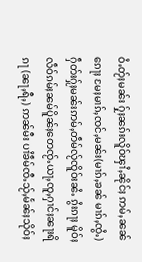ဝႆႉတႂ်ႈမၼ်း ႁႂ်ႈၼၵ်းလိူဝ်ၾၢႆႇၼိုင်ႈ ဢမ်ႇၼၼ်ၵေႃႈ မႄႈမၢၵ်ႇၸင်ႇမၼ်း(မၢၵ်ႇၶၼ် မၢၵ်ႇၸွႆႉ) ႁဵတ်းႁႂ်ႈမၼ်းဢမ်ႇတဵမ်လႂ်ၸိူဝ်းၼႆႉ ၵွႆးၵႃႈ မိူဝ်ႈလဵဝ်ၵမ်ႈၼမ်ပိူၼ်ႈတေၸႂ်ႉယႃႇၸူႇႁၢင်ႈၼႃးရိၵႃ (ၼႃႇရီႇ) ဢၼ်မီး ပၢႆၶဵမ်ၸီႉသႂ်ႇမႅၼ်ႈသိုဝ်ႈ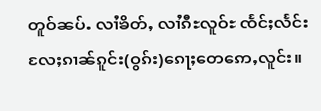တူဝ်ၼပ်ႉ လၢႆၶိတ်ႇ လၢႆၵီႊလူဝ်ႊ ၸႅင်ႈလႅင်းလႄႈၵၢၼ်ၵူင်း(ဝွၵ်း)ၵေႃႈတေဢေႇလူင်း။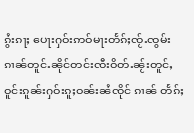ၵွႆးၵႃႈ ပေႃးႁဝ်းဢဝ်မႃးတႅၵ်ႈၸႂ်ႉၸွမ်းၵၢၼ်တူင်ႉၼိုင်တင်းၸီးဝိတ်ႉၼႂ်းတူင်ႇဝူင်းၵူၼ်းႁဝ်းၵူႈဝၼ်းၼႆၸိုင် ၵၢၼ် တႅၵ်ႈ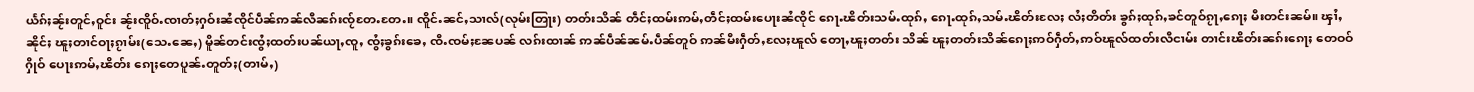ယႅၵ်ႈၼႂ်းတူင်ႇဝူင်း ၼႂ်းၸိူဝ်ႉၸၢတ်ႈႁဝ်းၼႆၸိုင်ပဵၼ်ဢၼ်လီၼၵ်းၸႂ်တႄႉတႄႉ။ ၸိူင်ႉၼင်ႇသၢလ်(လုမ်းတြႃး) တတ်းသိၼ် တဵင်ႈထမ်းဢမ်ႇတဵင်ႈထမ်းပေႃးၼႆၸိုင် ၵေႃႉၽိတ်းသမ်ႉထုၵ်ႇ ၵေႃႉထုၵ်ႇသမ်ႉၽိတ်းလႄႈ လႆႈတိတ်း ၶွၵ်ႈထုၵ်ႇၶင်တူဝ်ၵႂႃႇၵေႃႈ မီးတင်းၼမ်။ ၾၢႆႇၼိုင်ႈ ၽူႈတၢင်ဝႃႈၵႂၢမ်း(သေႉၼေႇ) မိူၼ်တင်းၸွႆႈထတ်းပၼ်ယႃႇၸူႇ ၸွႆႈၶွၵ်းၶေႇ ၸီႉၸမ်ႈၼႄပၼ် လၵ်းထၢၼ် ဢၼ်ပဵၼ်ၼမ်ႉပဵၼ်တူဝ် ဢၼ်မီးႁဵတ်ႇလႄႈၽူလ် တေႃႇၽူႈတတ်း သိၼ် ၽူႈတတ်းသိၼ်ၵေႃႈဢဝ်ႁဵတ်ႇဢဝ်ၽူလ်ထတ်းလီငၢမ်း တၢင်းၽိတ်းၼၵ်းၵေႃႈ တေဝဝ် ႁိုဝ် ပေႃးဢမ်ႇၽိတ်း ၵေႃႈတေပူၼ်ႉတူတ်ႈ(တၢမ်ႇ)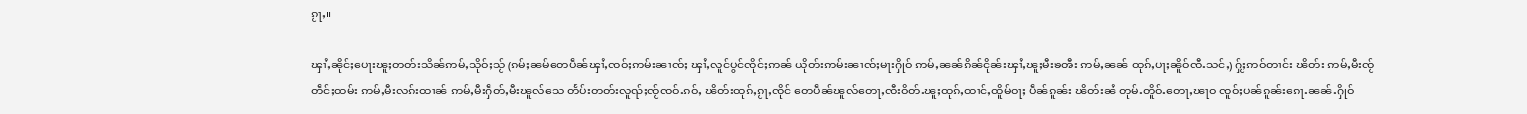ၵႂႃႇ။

ၾၢႆႇၼိုင်ႈပေႃးၽူႈတတ်းသိၼ်ဢမ်ႇသိုဝ်ႈသႂ် (ၵမ်ႈၼမ်တေပဵၼ်ၾၢႆႇၸဝ်ႈဢမ်းၼၢၸ်ႈ ၾၢႆႇလူင်ပွင်ၸိုင်ႈဢၼ် ယိုတ်းဢမ်းၼၢၸ်ႈမႃးႁိုဝ် ဢမ်ႇၼၼ်ၵိၼ်ငိုၼ်းၾၢႆႇၽူႈမီးၶၻီး ဢမ်ႇၼၼ် ထုၵ်ႇပႃႈၼိူဝ်ၸီႉသင်ႇ) ႁႂ်ႈဢဝ်တၢင်း ၽိတ်း ဢမ်ႇမီးၸႂ်တဵင်ႈထမ်း ဢမ်ႇမီးလၵ်းထၢၼ် ဢမ်ႇမီးႁဵတ်ႇမီးၽူလ်သေ တႅပ်းတတ်းလူၺ်ႈၸႂ်ၸဝ်ႉၵဝ်ႇ ၽိတ်းထုၵ်ႇၵႂႃႇၸိုင် တေပဵၼ်ၽူလ်တေႃႇၸီးဝိတ်ႉၽူႈထုၵ်ႇထၢင်ႇထိူမ်ဝႃႈ ပဵၼ်ၵူၼ်း ၽိတ်းၼႆ တုမ်ႉတိူဝ်ႉတေႃႇၽႃဝ ၸူဝ်ႈပၼ်ၵူၼ်းၵေႃႉၼၼ်ႉႁိုဝ်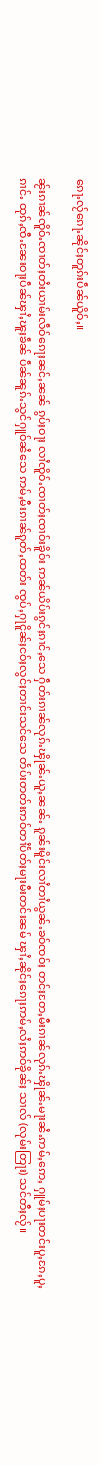ၵေႃႉလႂ်ၵေႃႉၼိုင်ႈတူၵ်းပဵၼ်ယိူဝ်ႇ။

ၼႂ်းၵၢၼ်ၸိူဝ်ႉၸၢတ်ႈတႆးယၢမ်းလဵဝ်ၵေႃႈၼင်ႇၼၼ် ၵွပ်ႈဝႃႈ လၢႆၸိူဝ်ႉၸၢတ်ႈၸၢဝ်းၶိူဝ်း ဢၼ်ယိပ်းၵွင်ႈၵၢင်ႇသေ ႁဵတ်းၵၢၼ်လုၵ်ႉၾိုၼ်ႉယူႇၼၼ်ႉ ၵူၼ်းမိူင်းလၢႆတၢႆယွၼ်ႉၶဝ်ၸဝ်ႈ တင်ႈတႄႇမီးၵၢၼ်လုၵ်ႉၾိုၼ်ႉမႃးၼႆႉဢမ်ႇဢေႇ ႁူမ်ႈပႃးတင်းပူႇၵႄႇပူႇၵၢင်ႉ ထုၵ်ႇၸီႉၼႄးဝႃႈပဵၼ်ၾၢႆႇၽူႈၶဵၼ် ပဵၼ်ၼူၵ်ႉသွင်ႁူဝ်ၼႆသေ ဢမ်ႇမီးၵၢၼ်ၵူတ်ႇထတ်း ၸွပ်ႇႁႃငိူၼ်ႈငဝ်ႈလွင်ႈတၢင်းသင်သေ တႅပ်းတတ်းဢဝ်တၢႆပႅတ်ႈမႃးမီးတင်းၼမ် ၾၢႆႇၼိုင်ႈၵေႃႈဢမ်ႇလႆႈဢဝ်ၶိုၼ်ႈ သၢလ် (လုမ်းတြႃး) သင်တီႈလႂ်။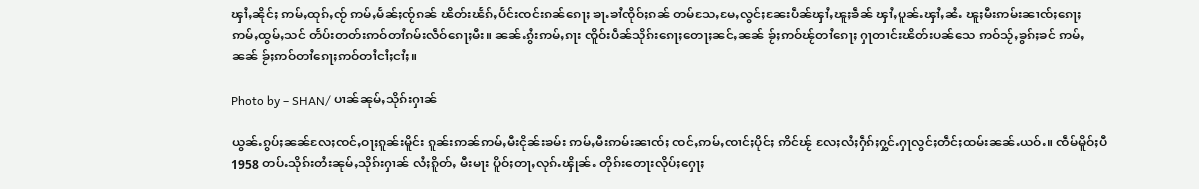ၾၢႆႇၼိုင်ႈ ဢမ်ႇထုၵ်ႇၸႂ် ဢမ်ႇမႅၼ်ႈၸႂ်ၵၼ် ၽိတ်းၽႅၵ်ႇပႅင်းၸင်းၵၼ်ၵေႃႈ ၶႃႉၶၢႆၸိုဝ်ႈၵၼ် တမ်သႄႇမႄႇလွင်ႈၼႄးပဵၼ်ၾၢႆႇၽူႈၶဵၼ် ၾၢႆႇပူၼ်ႉၾၢႆႇၼႆႉ ၽူႈမီးဢမ်းၼၢၸ်ႈၵေႃႈ ဢမ်ႇထွမ်ႇသင် တႅပ်းတတ်းဢဝ်တၢႆၵမ်းလဵဝ်ၵေႃႈမီး။ ၼၼ်ႉၵွႆးဢမ်ႇၵႃး ၸိူဝ်းပဵၼ်သိုၵ်းၵေႃႈတေႃႈၼင်ႇၼၼ် ၶႂ်ႈဢဝ်ၽႂ်တၢႆၵေႃႈ ႁႃတၢင်းၽိတ်းပၼ်သေ ဢဝ်သႂ်ႇၶွၵ်ႈၶင် ဢမ်ႇၼၼ် ၶႂ်ႈဢဝ်တၢႆၵေႃႈဢဝ်တၢႆငၢႆႈငၢႆႈ။

Photo by – SHAN/ ပၢၼ်ၼုမ်ႇသိုၵ်းႁၢၼ်

ယွၼ်ႉၵွပ်ႈၼၼ်လႄႈၸင်ႇဝႃႈၵူၼ်းမိူင်း ၵူၼ်းဢၼ်ဢမ်ႇမီးငိုၼ်းၶမ်း ဢမ်ႇမီးဢမ်းၼၢၸ်ႈ ၸင်ႇဢမ်ႇၸၢင်ႈပိုင်ႈ ဢိင်ၽႂ် လႄႈလႆႈႁဵၵ်ႈႁွင်ႉႁႃလွင်ႈတဵင်ႈထမ်းၼၼ်ႉယဝ်ႉ။ ၸဵမ်မိူဝ်ႈပီ 1958 တပ်ႉသိုၵ်းတႆးၼုမ်ႇသိုၵ်းႁၢၼ် လႆႈၵိူတ်ႇ မီးမႃး ပိူဝ်ႈတႃႇလုၵ်ႉၾိုၼ်ႉ တိုၵ်းတေႃးလိုပ်ႈႁေႃႈ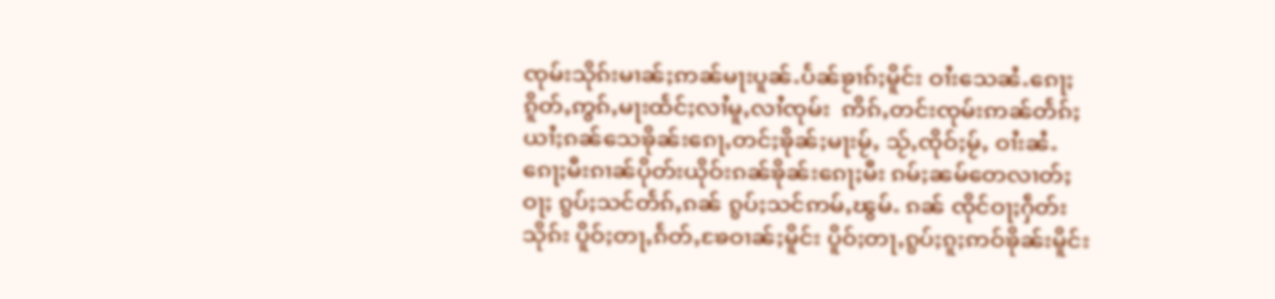ၸုမ်းသိုၵ်းမၢၼ်ႈဢၼ်မႃးပူၼ်ႉပႅၼ်ၶႂၢၵ်ႈမိူင်း ဝၢႆးသေၼႆႉၵေႃႈ ၵိူတ်ႇဢွၵ်ႇမႃးထႅင်ႈလၢႆမူႇလၢႆၸုမ်း  ဢိၵ်ႇတင်းၸုမ်းဢၼ်တႅၵ်ႈယၢႆႈၵၼ်သေၶိုၼ်းၵေႃႇတင်ႈၶိုၼ်ႈမႃးမႂ်ႇ သႂ်ႇၸိုဝ်ႈမႂ်ႇ ဝၢႆးၼႆႉၵေႃႈမီးၵၢၼ်ပိုတ်းယိုဝ်းၵၼ်ၶိုၼ်းၵေႃႈမီး ၵမ်ႈၼမ်တေလၢတ်ႈဝႃႈ ၵွပ်ႈသင်တႅၵ်ႇၵၼ် ၵွပ်ႈသင်ဢမ်ႇၽွမ်ႉ ၵၼ် ၸိုင်ဝႃႈႁဵတ်းသိုၵ်း ပိူဝ်ႈတႃႇၵႅတ်ႇၶႄဝၢၼ်ႈမိူင်း ပိူဝ်ႈတႃႇၵွပ်ႈၵူႈဢဝ်ၶိုၼ်းမိူင်း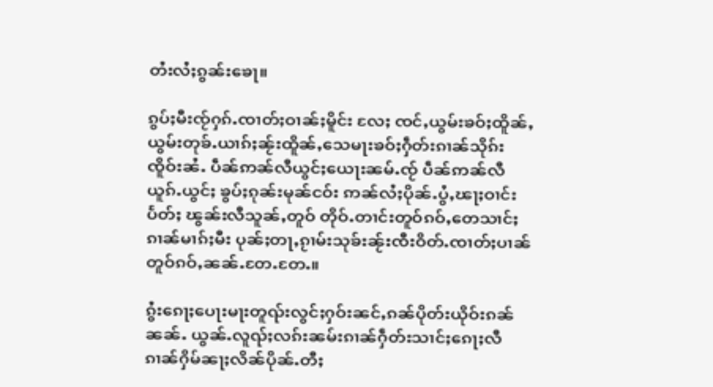တႆးလႆႈၵွၼ်းၶေႃ။

ၵွပ်ႈမီးၸႂ်ႁၵ်ႉၸၢတ်ႈဝၢၼ်ႈမိူင်း လႄႈ ၸင်ႇယွမ်းၶဝ်ႈထိူၼ်ႇ ယွမ်းတုၶ်ႉယၢၵ်ႈၼႂ်းထိူၼ်ႇသေမႃးၶဝ်ႈႁဵတ်းၵၢၼ်သိုၵ်း ၸိူဝ်းၼႆႉ ပဵၼ်ဢၼ်လီယွင်ႈယေႃးၼမ်ႉၸႂ် ပဵၼ်ဢၼ်လီယူၵ်ႉယွင်ႈ ၶွပ်ႈၵုၼ်းမုၼ်ငဝ်း ဢၼ်လႆႈပိုၼ်ႉပွႆႇၽႃႈဝၢင်း ပႅတ်ႈ ၽွၼ်းလီသူၼ်ႇတူဝ် တိုဝ်ႉတၢင်းတူဝ်ၵဝ်ႇတေသၢင်ႈၵၢၼ်မၢၵ်ႈမီး ပုၼ်ႈတႃႇၵႂၢမ်းသုၶ်းၼႂ်းၸီးဝိတ်ႉၸၢတ်ႈပၢၼ် တူဝ်ၵဝ်ႇၼၼ်ႉတႄႉတႄႉ။

ၵွႆးၵေႃႈပေႃးမႃးတူၺ်းလွင်ႈႁဝ်းၼင်ႇၵၼ်ပိုတ်းယိုဝ်းၵၼ်ၼၼ်ႉ ယွၼ်ႉလူၺ်ႈလၵ်းၼမ်းၵၢၼ်ႁဵတ်းသၢင်ႈၵေႃႈလီ ၵၢၼ်ႁိမ်ၼႃႈလိၼ်ပိုၼ်ႉတီႈ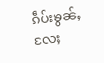ၵဵပ်းၶွၼ်ႇလႄႈ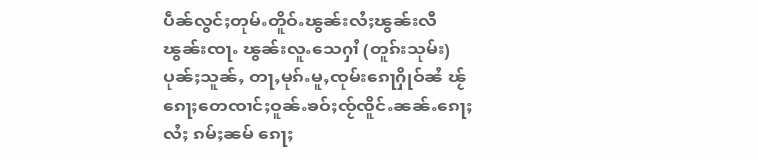ပဵၼ်လွင်ႈတုမ်ႉတိူဝ်ႉၽွၼ်းလႆႈၽွၼ်းလီ ၽွၼ်းၸႃႉ ၽွၼ်းလူႉသေႁၢႆ (တူၵ်းသုမ်း) ပုၼ်ႈသူၼ်ႇ တႃႇမုၵ်ႉမူႇၸုမ်းၵေႃႁိုဝ်ၼႆ ၽႂ်ၵေႃႈတေၸၢင်ႈဝူၼ်ႉၶဝ်ႈၸႂ်ၸိူင်ႉၼၼ်ႉၵေႃႈလႆႈ ၵမ်ႈၼမ် ၵေႃႈ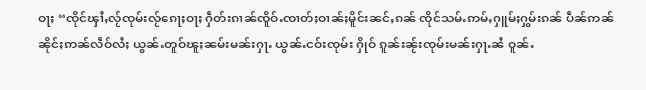ဝႃႈ “ၸိုင်ၾၢႆႇလႂ်ၸုမ်းလႂ်ၵေႃႈဝႃႈ ႁဵတ်းၵၢၼ်ၸိူဝ်ႉၸၢတ်ႈဝၢၼ်ႈမိူင်းၼင်ႇၵၼ် ၸိုင်သမ်ႉဢမ်ႇႁူမ်ႈႁွမ်းၵၼ် ပဵၼ်ဢၼ်ၼိုင်ႈဢၼ်လဵဝ်လႆႈ ယွၼ်ႉတူဝ်ၽူႈၼမ်းမၼ်းႁႃႉ ယွၼ်ႉငဝ်းၸုမ်း ႁိုဝ် ၵူၼ်းၼႂ်းၸုမ်းမၼ်းႁႃႉၼႆ ဝူၼ်ႉ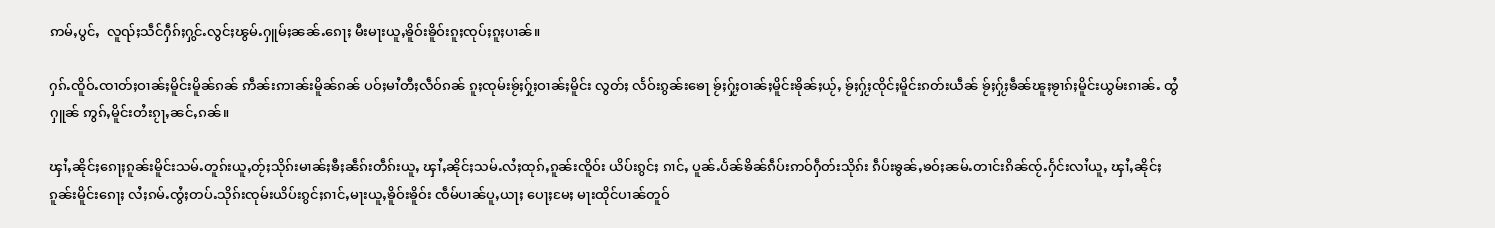ဢမ်ႇပွင်ႇ  လူၺ်ႈသဵင်ႁဵၵ်ႈႁွင်ႉလွင်ႈၽွမ်ႉႁူမ်ႈၼၼ်ႉၵေႃႈ မီးမႃးယူႇၶိူဝ်းၶိူဝ်းၵူႈၸုပ်ႈၵူႈပၢၼ်။

ႁၵ်ႉၸိူဝ်ႉၸၢတ်ႈဝၢၼ်ႈမိူင်းမိူၼ်ၵၼ် ဢဵၼ်းဢၢၼ်းမိူၼ်ၵၼ် ပဝ်ႈမၢႆတီႈလဵဝ်ၵၼ် ၵူႈၸုမ်းၶႂ်ႈႁႂ်ႈဝၢၼ်ႈမိူင်း လွတ်ႈ လႅဝ်းၵွၼ်းၶေႃ ၶႂ်ႈႁႂ်ႈဝၢၼ်ႈမိူင်းၶိုၼ်ႈယႂ်ႇ ၶႂ်ႈႁႂ်ႈၸိုင်ႈမိူင်းၵတ်းယဵၼ် ၶႂ်ႈႁႂ်ႈၶဵၼ်ၽူႈၶႂၢၵ်ႈမိူင်းယွမ်းၵၢၼ်ႉ ထွႆႁူၼ် ဢွၵ်ႇမိူင်းတႆးၵႂႃႇၼင်ႇၵၼ်။

ၾၢႆႇၼိုင်ႈၵေႃႈၵူၼ်းမိူင်းသမ်ႉတူၵ်းယူႇတႂ်ႈသိုၵ်းမၢၼ်ႈၶီႈၼဵၵ်းတဵၵ်းယူႇ ၾၢႆႇၼိုင်ႈသမ်ႉလႆႈထုၵ်ႇၵူၼ်းၸိူဝ်း ယိပ်းၵွင်ႈ ၵၢင်ႇ ပူၼ်ႉပႅၼ်ၶိၼ်ၵဵပ်းဢဝ်ႁဵတ်းသိုၵ်း ၵဵပ်းၶွၼ်ႇၶဝ်ႈၼမ်ႉတၢင်းၵိၼ်ၸႂ်ႉႁႅင်းလၢႆယူႇ ၾၢႆႇၼိုင်ႈၵူၼ်းမိူင်းၵေႃႈ လႆႈၵမ်ႉၸွႆႈတပ်ႉသိုၵ်းၸုမ်းယိပ်းၵွင်ႈၵၢင်ႇမႃးယူႇၶိူဝ်းၶိူဝ်း ၸဵမ်ပၢၼ်ပူႇယႃႈ ပေႃႈမႄႈ မႃးထိုင်ပၢၼ်တူဝ်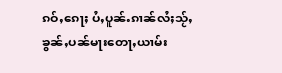ၵဝ်ႇၵေႃႈ ပႆႇပူၼ်ႉၵၢၼ်လႆႈသႂ်ႇၶွၼ်ႇပၼ်မႃးတေႃႇယၢမ်း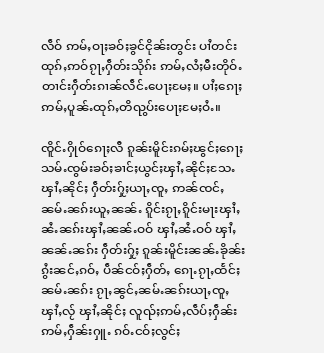လဵဝ် ဢမ်ႇဝႃႈၶဝ်ႈၶွင်ငိုၼ်းတွင်း ပၢႆတင်းထုၵ်ႇဢဝ်ၵႂႃႇႁဵတ်းသိုၵ်း ဢမ်ႇလႆႈမီးတိုဝ်ႉတၢင်းႁဵတ်းၵၢၼ်လဵင်ႉပေႃႈမႄႈ။ ပၢႆႈၵေႃႈဢမ်ႇပူၼ်ႉထုၵ်ႇတိၺွပ်းပေႃႈမႄႈဝႆႉ။

ၸိူင်ႉႁိုဝ်ၵေႃႈလီ ၵူၼ်းမိူင်းၵမ်ႈၽွင်ႈၵေႃႈ သမ်ႉၸွမ်းၶဝ်ႈၶၢင်ႈယွင်ႈၾၢႆႇၼိုင်ႈသႄႉၾၢႆႇၼိုင်ႈ ႁဵတ်းႁႂ်ႈယႃႇၸူႇ ဢၼ်ၸင်ႇၼမ်ႉၼၵ်းယူႇၼၼ်ႉ ၵိူင်းၵႂႃႇၵိူင်းမႃးၾၢႆႇၼႆႉၼၵ်းၾၢႆႇၼၼ်ႉဝဝ် ၾၢႆႇၼႆႉဝဝ် ၾၢႆႇၼၼ်ႉၼၵ်း ႁဵတ်းႁႂ်ႈ ၵူၼ်းမိူင်းၼၼ်ႉၶိုၼ်းၵွႆးၼင်ႇၵဝ်ႇ ပဵၼ်ငဝ်ႈႁဵတ်ႇ ၵေႃႉၵႂႃႇထႅင်ႈၼမ်ႉၼၵ်း ၵႂႃႇၼွင်ႇၼမ်ႉၼၵ်းယႃႇၸူႇ ၾၢႆႇလႂ် ၾၢႆႇၼိုင်ႈ လူၺ်ႈဢမ်ႇလဵပ်ႈႁဵၼ်း ဢမ်ႇႁဵၼ်းႁူႉ ၵဝ်ႉငဝ်ႈလွင်ႈ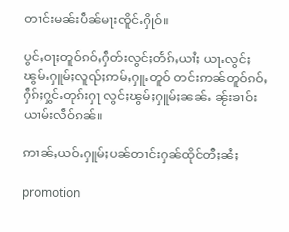တၢင်းမၼ်းပဵၼ်မႃးၸိူင်ႉႁိုဝ်။

ပွင်ႇဝႃႈတူဝ်ၵဝ်ႇႁဵတ်းလွင်ႈတႅၵ်ႇယၢႆႈ ယႃႉလွင်ႈၽွမ်ႉႁူမ်ႈလူၺ်ႈဢမ်ႇႁူႉတူဝ် တင်းဢၼ်တူဝ်ၵဝ်ႇ ႁဵၵ်ႈႁွင်ႉတုၵ်းႁႃ လွင်ႈၽွမ်ႈႁူမ်ႈၼၼ်ႉ ၼႂ်းၶၢဝ်းယၢမ်းလဵဝ်ၵၼ်။

ဢၢၼ်ႇယဝ်ႉႁူမ်ႈပၼ်တၢင်းႁၼ်ထိုင်တီႈၼႆႈ

promotion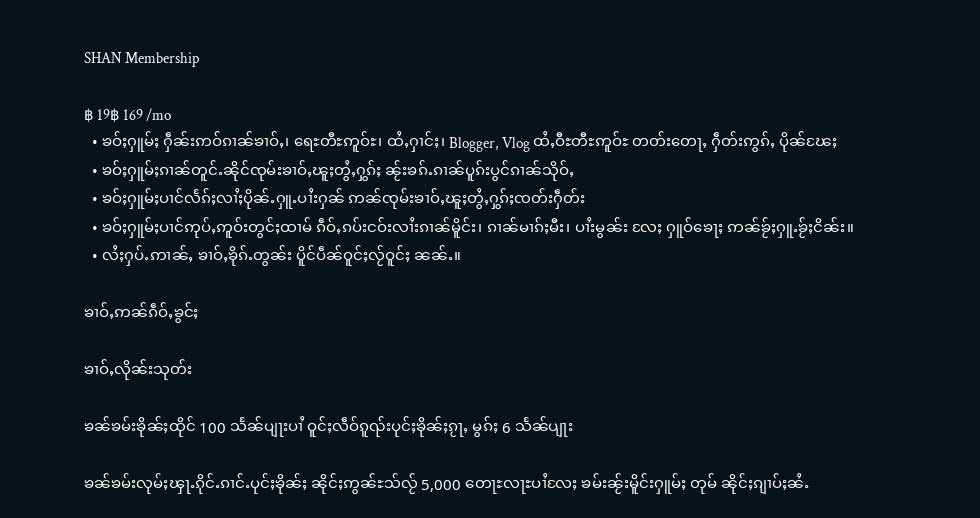SHAN Membership

฿ 19฿ 169 /mo
  • ၶဝ်ႈႁူမ်ႈ ႁဵၼ်းဢဝ်ၵၢၼ်ၶၢဝ်ႇ၊ ရေႊတီႊဢူဝ်ႊ၊ ထႆႇႁၢင်ႈ၊ Blogger, Vlog ထႆႇဝီႊတီႊဢူဝ်ႊ တတ်းတေႃႇ ႁဵတ်းဢွၵ်ႇ ပိုၼ်ၽႄႈ
  • ၶဝ်ႈႁူမ်ႈၵၢၼ်တူင်ႉၼိုင်ၸုမ်းၶၢဝ်ႇၽူႈတွႆႇႁွၵ်ႈ ၼႂ်းၶၵ်ႉၵၢၼ်ပူၵ်းပွင်ၵၢၼ်သိုဝ်ႇ
  • ၶဝ်ႈႁူမ်ႈပၢင်လႅၵ်ႈလၢႆႈပိုၼ်ႉႁူႉပၢႆးႁၼ် ဢၼ်ၸုမ်းၶၢဝ်ႇၽူႈတွႆႇႁွၵ်ႈၸတ်းႁဵတ်း
  • ၶဝ်ႈႁူမ်ႈပၢင်ဢုပ်ႇဢူဝ်းတွင်ႈထၢမ် ၵဵဝ်ႇၵပ်းငဝ်းလၢႆးၵၢၼ်မိူင်း၊ ၵၢၼ်မၢၵ်ႈမီး၊ ပၢႆးမွၼ်း လႄႈ ႁူဝ်ၶေႃႈ ဢၼ်ၶႂ်ႈႁူႉၶႂ်ႈငိၼ်း။
  • လႆႈႁပ်ႉဢၢၼ်ႇ ၶၢဝ်ႇၶိုၵ်ႉတွၼ်း ပိူင်ပဵၼ်ဝူင်ႈလႂ်ဝူင်ႈ ၼၼ်ႉ။

ၶၢဝ်ႇဢၼ်ၵဵဝ်ႇၶွင်ႈ

ၶၢဝ်ႇလိုၼ်းသုတ်း

ၶၼ်ၶမ်းၶိုၼ်ႈထိုင် 100 သႅၼ်ပျႃးပၢႆ ဝူင်ႈလဵဝ်ၵူၺ်းပုင်ႈၶိုၼ်ႈၵႂႃႇ မွၵ်ႈ 6 သႅၼ်ပျႃး

ၶၼ်ၶမ်းလုမ်ႈၾႃႉၵိုင်ႉၵၢင်ႉပုင်ႈၶိုၼ်ႈ ၼိုင်ႈဢွၼ်ႊသ်လႂ် 5,000 တေႃႊလႃႊပၢႆလႄႈ ၶမ်းၼႂ်းမိူင်းႁူမ်ႈ တုမ် ၼိုင်ႈၵျၢပ်ႈၼႆႉ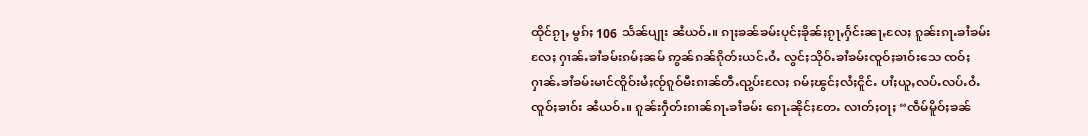ထိုင်ၵႂႃႇ မွၵ်ႈ 106 သႅၼ်ပျႃး ၼႆယဝ်ႉ။ ၵႃႈၶၼ်ၶမ်းပုင်ႈၶိုၼ်ႈၵႂႃႇႁႅင်းၼႃႇလႄႈ ၵူၼ်းၵႃႉၶၢႆၶမ်း လႄႈ ႁၢၼ်ႉၶၢႆၶမ်းၵမ်ႈၼမ် ဢွၼ်ၵၼ်ၵိုတ်းယင်ႉဝႆႉ လွင်ႈသိုဝ်ႉၶၢႆၶမ်းၸူဝ်ႈၶၢဝ်းသေ ၸဝ်ႈႁၢၼ်ႉၶၢႆၶမ်းမၢင်ၸိူဝ်းမႆႈၸႂ်ၵူဝ်မီးၵၢၼ်တီႉၺွပ်းလႄႈ ၵမ်ႈၽွင်ႈလႆႈငိူင်ႉ ပၢႆႈယူႇလပ်ႉလပ်ႉဝႆႉၸူဝ်ႈၶၢဝ်း ၼႆယဝ်ႉ။ ၵူၼ်းႁဵတ်းၵၢၼ်ၵႃႉၶၢႆၶမ်း ၵေႃႉၼိုင်ႈတႄႉ လၢတ်ႈဝႃႈ “ၸဵမ်မိူဝ်ႈၶၼ်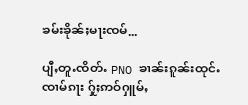ၶမ်းၶိုၼ်ႈမႃးၸမ်...

ပျီႇတူႉၸိတ်ႉ PNO ၶၢၼ်းၵူၼ်းထုင်ႉၸၢမ်ၵႃး ႁႂ်ႈဢဝ်ႁူမ်ႇ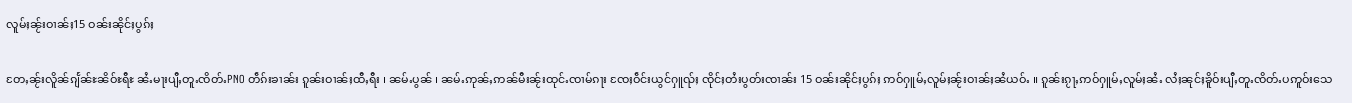လူမ်ႈၼႂ်းဝၢၼ်ႈ15 ဝၼ်းၼိုင်ႈပွၵ်ႈ

တႄႇၼႂ်းလိူၼ်ၵျႅၼ်ႊၼိဝ်ႊရီႊ ၼႆႉမႃးပျီႇတူႉၸိတ်ႉPNO တဵၵ်းၶၢၼ်း ၵူၼ်းဝၢၼ်ႈထီႇရီး ၊ ၼမ်ႉပွၼ် ၊ ၼမ်ႉဢုၼ်ႇဢၼ်မီးၼႂ်းထုင်ႉၸၢမ်ၵႃး ၸႄႈဝဵင်းယွင်ႁူၺ်ႈ ၸိုင်ႈတႆးပွတ်းၸၢၼ်း 15 ဝၼ်းၼိုင်ႈပွၵ်ႈ ဢဝ်ႁူမ်ႇလူမ်ႈၼႂ်းဝၢၼ်ႈၼႆယဝ်ႉ ။ ၵူၼ်းၵႂႃႇဢဝ်ႁူမ်ႇလူမ်ႈၼႆႉ လႆႈၼုင်ႈၶိူဝ်းပျီႇတူႉၸိတ်ႉပဢူဝ်းသေ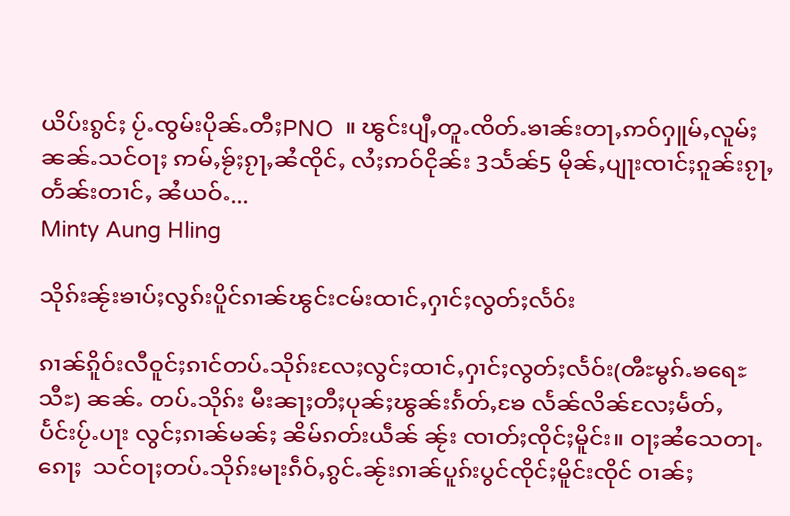ယိပ်းၵွင်ႈ ပႂ်ႉၸွမ်းပိုၼ်ႉတီႈPNO  ။ ၽွင်းပျီႇတူႉၸိတ်ႉၶၢၼ်းတႃႇဢဝ်ႁူမ်ႇလူမ်ႈၼၼ်ႉသင်ဝႃႈ ဢမ်ႇၶႂ်ႈၵႂႃႇၼႆၸိုင်ႇ လႆႈဢဝ်ငိုၼ်း 3သႅၼ်5 မိုၼ်ႇပျႃးၸၢင်ႈၵူၼ်းၵႂႃႇတႅၼ်းတၢင်ႇ ၼႆယဝ်ႉ...
Minty Aung Hling

သိုၵ်းၼႂ်းၶၢပ်ႈလွၵ်းပိူင်ၵၢၼ်ၽွင်းငမ်းထၢင်ႇႁၢင်ႈလွတ်ႈလႅဝ်း

ၵၢၼ်ၵိူဝ်းလီဝူင်ႈၵၢင်တပ်ႉသိုၵ်းလႄႈလွင်ႈထၢင်ႇႁၢင်ႈလွတ်ႈလႅဝ်း(ၻီႊမွၵ်ႉၶရေႊသီႊ) ၼၼ်ႉ တပ်ႉသိုၵ်း မီးၼႃႈတီႈပုၼ်ႈၽွၼ်းၵႅတ်ႇၶႄ လႅၼ်လိၼ်လႄႈမႅတ်ႇပႅင်းပႂ်ႉပႃး လွင်ႈၵၢၼ်မၼ်ႈ ၼိမ်ၵတ်းယဵၼ် ၼႂ်း ၸၢတ်ႈၸိုင်ႈမိူင်း။ ဝႃႈၼႆသေတႃႉၵေႃႈ  သင်ဝႃႈတပ်ႉသိုၵ်းမႃးၵဵဝ်ႇၵွင်ႉၼႂ်းၵၢၼ်ပူၵ်းပွင်ၸိုင်ႈမိူင်းၸိုင် ဝၢၼ်ႈ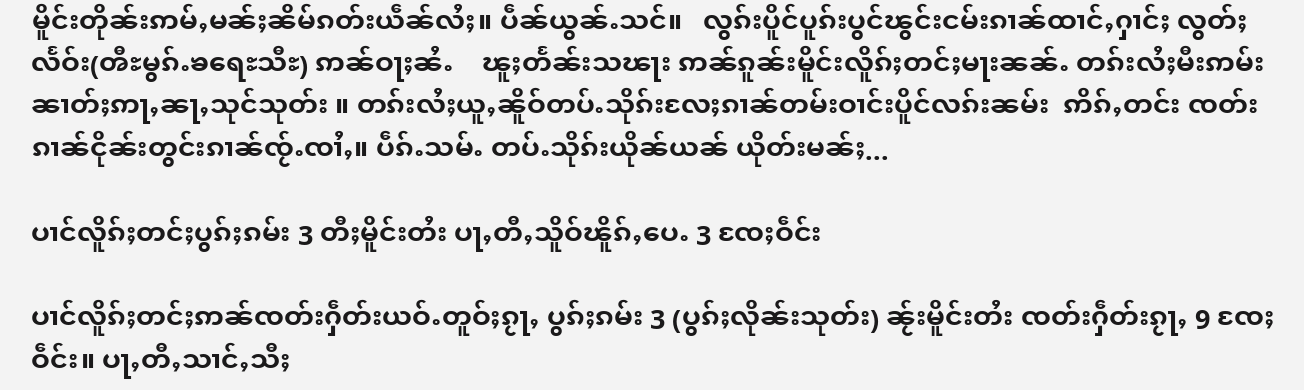မိူင်းတိုၼ်းဢမ်ႇမၼ်ႈၼိမ်ၵတ်းယဵၼ်လႆႈ။ ပဵၼ်ယွၼ်ႉသင်။   လွၵ်းပိူင်ပူၵ်းပွင်ၽွင်းငမ်းၵၢၼ်ထၢင်ႇႁၢင်ႈ လွတ်ႈလႅဝ်း(ၻီႊမွၵ်ႉၶရေႊသီႊ) ဢၼ်ဝႃႈၼႆႉ    ၽူႈတႅၼ်းသၽႃး ဢၼ်ၵူၼ်းမိူင်းလိူၵ်ႈတင်ႈမႃးၼၼ်ႉ တၵ်းလႆႈမီးဢမ်းၼၢတ်ႈဢႃႇၼႃႇသုင်သုတ်း ။ တၵ်းလႆႈယူႇၼိူဝ်တပ်ႉသိုၵ်းလႄႈၵၢၼ်တမ်းဝၢင်းပိူင်လၵ်းၼမ်း  ဢိၵ်ႇတင်း ၸတ်းၵၢၼ်ငိုၼ်းတွင်းၵၢၼ်ၸႂ်ႉၸၢႆႇ။ ပဵၵ်ႉသမ်ႉ တပ်ႉသိုၵ်းယိုၼ်ယၼ် ယိုတ်းမၼ်ႈ...

ပၢင်လိူၵ်ႈတင်ႈပွၵ်ႈၵမ်း 3 တီႈမိူင်းတႆး ပႃႇတီႇသိူဝ်ၽိူၵ်ႇပေႉ 3 ၸႄႈဝဵင်း

ပၢင်လိူၵ်ႈတင်ႈဢၼ်ၸတ်းႁဵတ်းယဝ်ႉတူဝ်ႈၵႂႃႇ ပွၵ်ႈၵမ်း 3 (ပွၵ်ႈလိုၼ်းသုတ်း) ၼႂ်းမိူင်းတႆး ၸတ်းႁဵတ်းၵႂႃႇ 9 ၸႄႈဝဵင်း။ ပႃႇတီႇသၢင်ႇသီႈ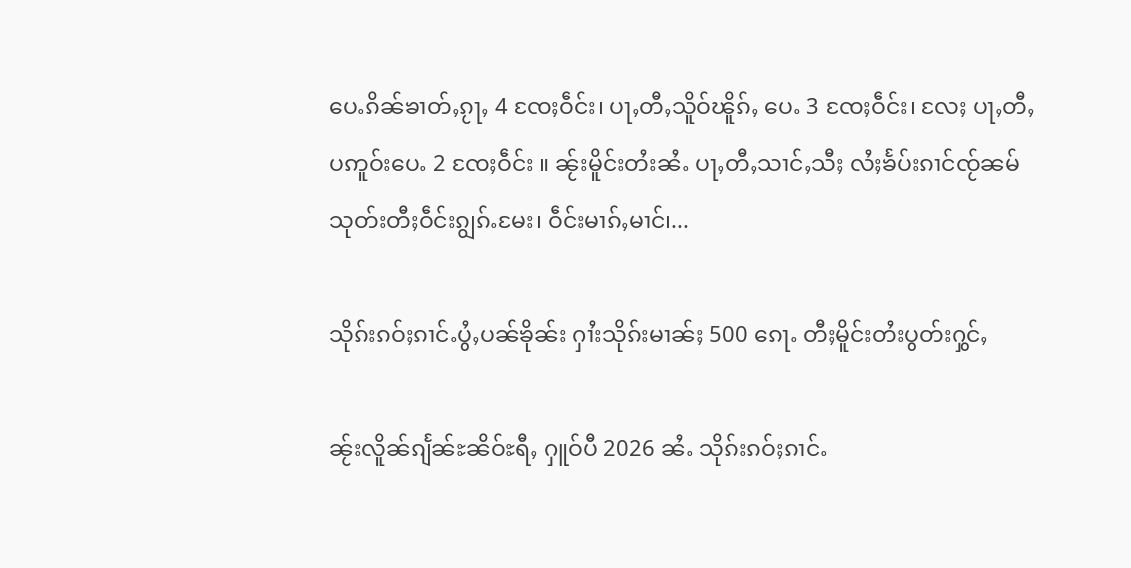ပေႉၵိၼ်ၶၢတ်ႇၵႂႃႇ 4 ၸႄႈဝဵင်း၊ ပႃႇတီႇသိူဝ်ၽိူၵ်ႇ ပေႉ 3 ၸႄႈဝဵင်း၊ လႄႈ ပႃႇတီႇပဢူဝ်းပေႉ 2 ၸႄႈဝဵင်း ။ ၼႂ်းမိူင်းတႆးၼႆႉ ပႃႇတီႇသၢင်ႇသီႈ လႆႈၶႅပ်းၵၢင်ၸႂ်ၼမ်သုတ်းတီႈဝဵင်းၵျွၵ်ႉမႄး၊ ဝဵင်းမၢၵ်ႇမၢင်၊...

သိုၵ်းၵဝ်ႈၵၢင်ႉပွႆႇပၼ်ၶိုၼ်း ႁၢႆးသိုၵ်းမၢၼ်ႈ 500 ၵေႃႉ တီႈမိူင်းတႆးပွတ်းႁွင်ႇ

ၼႂ်းလိူၼ်ၵျႅၼ်ႊၼိဝ်ႊရီႇ ႁူဝ်ပီ 2026 ၼႆႉ သိုၵ်းၵဝ်ႈၵၢင်ႉ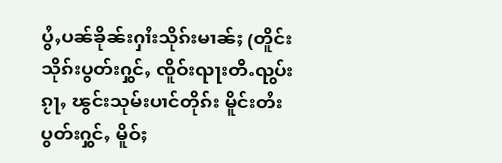ပွႆႇပၼ်ၶိုၼ်းႁၢႆးသိုၵ်းမၢၼ်ႈ (တိူင်းသိုၵ်းပွတ်းႁွင်ႇ ၸိူဝ်းၺႃးတီႉၺွပ်းၵႂႃႇ ၽွင်းသုမ်းပၢင်တိုၵ်း မိူင်းတႆးပွတ်းႁွင်ႇ မိူဝ်ႈ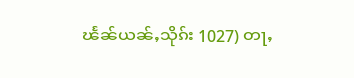ၽႅၼ်ယၼ်ႇသိုၵ်း 1027) တႃႇ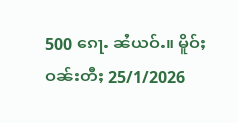500 ၵေႃႉ ၼႆယဝ်ႉ။ မိူဝ်ႈဝၼ်းတီႈ 25/1/2026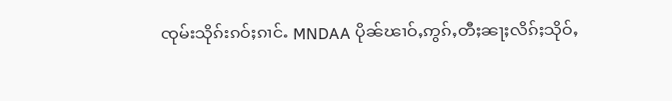ၸုမ်းသိုၵ်းၵဝ်ႈၵၢင်ႉ MNDAA ပိုၼ်ၽၢဝ်ႇဢွၵ်ႇတီႈၼႃႈလိၵ်ႈသိုဝ်ႇ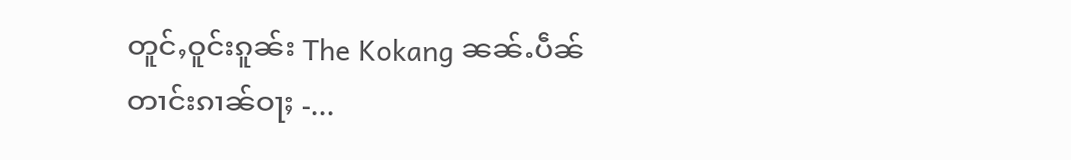တူင်ႇဝူင်းၵူၼ်း The Kokang ၼၼ်ႉပဵၼ်တၢင်းၵၢၼ်ဝႃႈ -...